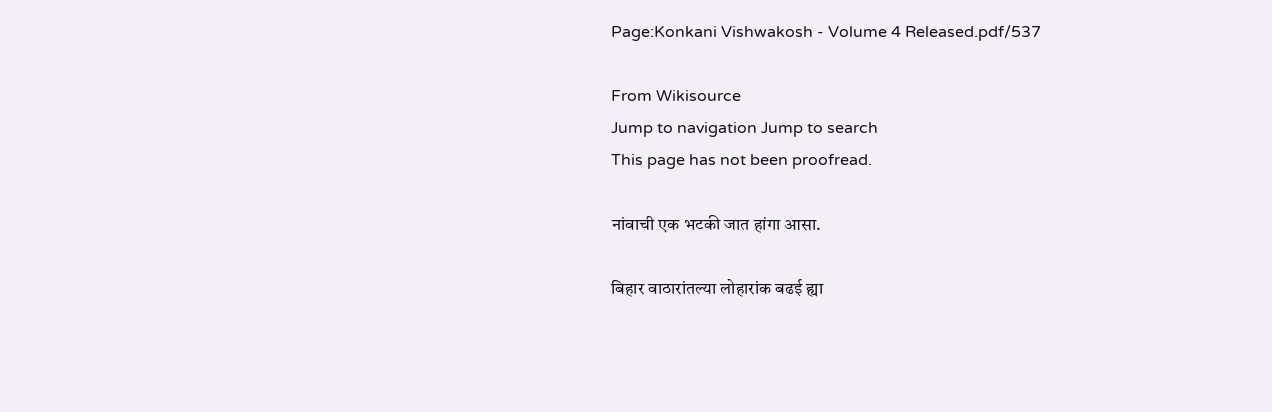Page:Konkani Vishwakosh - Volume 4 Released.pdf/537

From Wikisource
Jump to navigation Jump to search
This page has not been proofread.

नांवाची एक भटकी जात हांगा आसा.

बिहार वाठारांतल्या लोहारांक बढई ह्या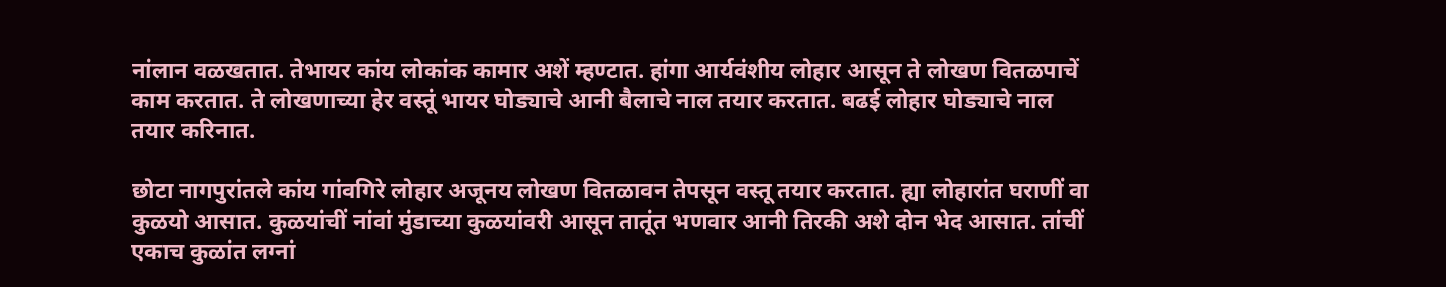नांलान वळखतात. तेभायर कांय लोकांक कामार अशें म्हण्टात. हांगा आर्यवंशीय लोहार आसून ते लोखण वितळपाचें काम करतात. ते लोखणाच्या हेर वस्तूं भायर घोड्याचे आनी बैलाचे नाल तयार करतात. बढई लोहार घोड्याचे नाल तयार करिनात.

छोटा नागपुरांतले कांय गांवगिरे लोहार अजूनय लोखण वितळावन तेपसून वस्तू तयार करतात. ह्या लोहारांत घराणीं वा कुळयो आसात. कुळयांचीं नांवां मुंडाच्या कुळयांवरी आसून तातूंत भणवार आनी तिरकी अशे दोन भेद आसात. तांचीं एकाच कुळांत लग्नां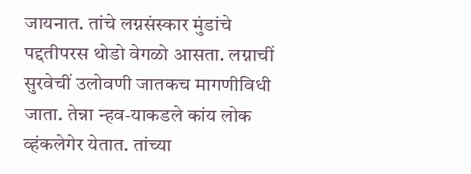जायनात. तांचे लग्नसंस्कार मुंडांचे पद्दतीपरस थोडो वेगळो आसता. लग्नाचीं सुरवेचीं उलोवणी जातकच मागणीविधी जाता. तेन्ना न्हव-याकडले कांय लोक व्हंकलेगेर येतात. तांच्या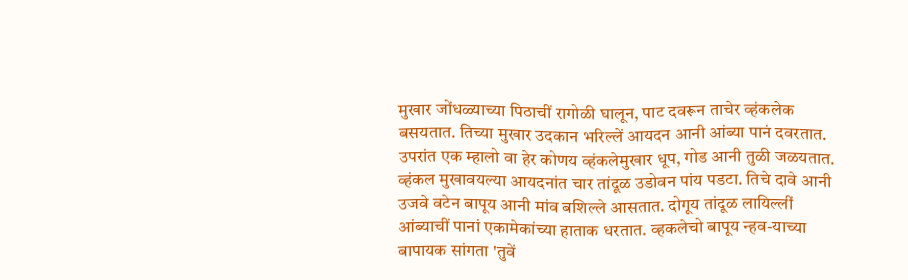मुखार जोंधळ्याच्या पिठाचीं रागोळी घालून, पाट दवरून ताचेर व्हंकलेक बसयतात. तिच्या मुखार उदकान भरिल्लें आयदन आनी आंब्या पानं दवरतात. उपरांत एक म्हालो वा हेर कोणय व्हंकलेमुखार धूप, गोड आनी तुळी जळयतात. व्हंकल मुखावयल्या आयदनांत चार तांदूळ उडोवन पांय पडटा. तिचे दावे आनी उजवे वटेन बापूय आनी मांव बशिल्ले आसतात. दोगूय तांदूळ लायिल्लीं आंब्याचीं पानां एकामेकांच्या हाताक धरतात. व्हकलेचो बापूय न्हव-याच्या बापायक सांगता 'तुवें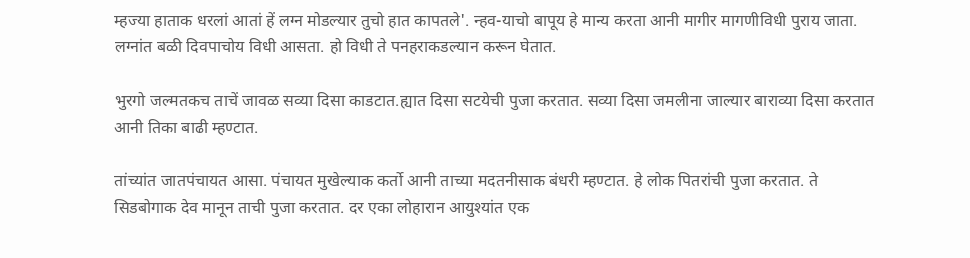म्हज्या हाताक धरलां आतां हें लग्न मोडल्यार तुचो हात कापतले'. न्हव-याचो बापूय हे मान्य करता आनी मागीर मागणीविधी पुराय जाता. लग्नांत बळी दिवपाचोय विधी आसता. हो विधी ते पनहराकडल्यान करून घेतात.

भुरगो जल्मतकच ताचें जावळ सव्या दिसा काडटात.ह्यात दिसा सटयेची पुजा करतात. सव्या दिसा जमलीना जाल्यार बाराव्या दिसा करतात आनी तिका बाढी म्हण्टात.

तांच्यांत जातपंचायत आसा. पंचायत मुखेल्याक कर्तो आनी ताच्या मदतनीसाक बंधरी म्हण्टात. हे लोक पितरांची पुजा करतात. ते सिडबोगाक देव मानून ताची पुजा करतात. दर एका लोहारान आयुश्यांत एक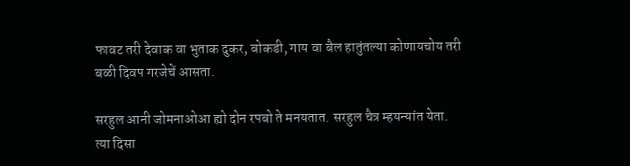फावट तरी देवाक वा भुताक दुकर, बोकडी, गाय वा बैल हातुंतल्या कोणायचोय तरी बळी दिवप गरजेचें आसता.

सरहुल आनी जोमनाओआ ह्यो दोन रपबो ते मनयतात. सरहुल चैत्र म्हयन्यांत येता. त्या दिसा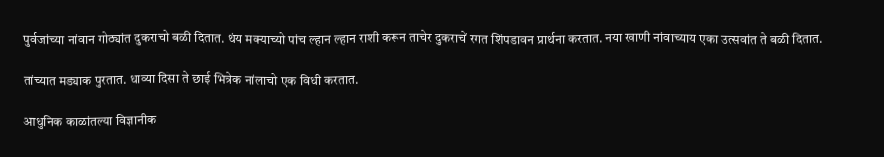पुर्वजांच्या नांवान गोठ्यांत दुकराचो बळी दितात. थंय मक्याच्यो पांच ल्हान ल्हान राशी करून ताचेर दुकराचें रगत शिंपडावन प्रार्थना करतात. नया खाणी नांवाच्याय एका उत्सवांत ते बळी दितात.

तांच्यात मड्याक पुरतात. धाव्या दिसा ते छाई भित्रेक नांलाचो एक विधी करतात.

आधुनिक काळांतल्या विज्ञानीक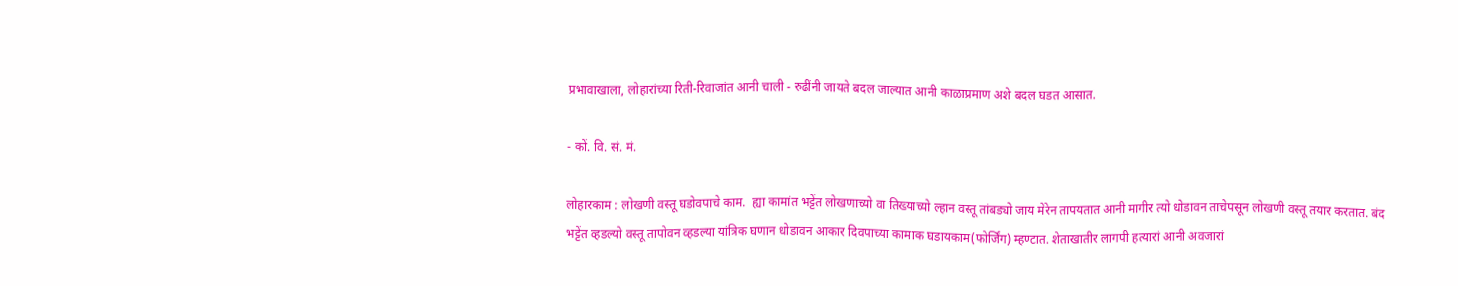प्रभावाखाला, लोहारांच्या रिती-रिवाजांत आनी चाली - रुढींनी जायते बदल जाल्यात आनी काळाप्रमाण अशे बदल घडत आसात.

- कों. वि. सं. मं.

लोहारकाम : लोखणी वस्तू घडोवपाचे काम.  ह्या कामांत भट्टेंत लोखणाच्यो वा तिख्याच्यो ल्हान वस्तू तांबड्यो जाय मेरेन तापयतात आनी मागीर त्यो धोडावन ताचेपसून लोखणी वस्तू तयार करतात. बंद भट्टेंत व्हडल्यो वस्तू तापोवन व्हडल्या यांत्रिक घणान धोडावन आकार दिवपाच्या कामाक घडायकाम(फोर्जिंग) म्हण्टात. शेताखातीर लागपी हत्यारां आनी अवजारां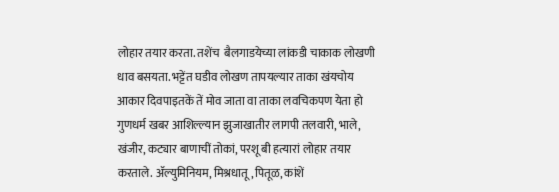लोहार तयार करता. तशेंच  बैलगाडयेच्या लांकडी चाकाक लोखणी धाव बसयता. भट्टेंत घडीव लोखण तापयल्यार ताका खंयचोय आकार दिवपाइतकें तें मोव जाता वा ताका लवचिकपण येता हो गुणधर्म खबर आशिल्ल्यान झुजाखातीर लागपी तलवारी, भाले, खंजीर, कट्यार बाणाचीं तोकां, परशू बी हत्यारां लोहार तयार करताले. ॲल्युमिनियम, मिश्रधातू, पितूळ, कांशें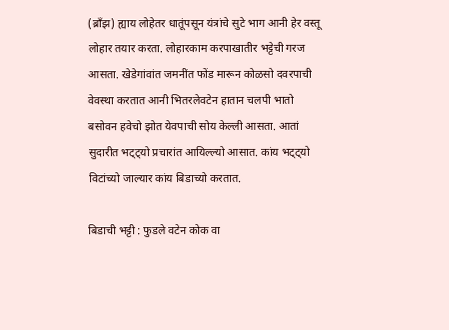(ब्राँझ) ह्याय लोहेतर धातूंपसून यंत्रांचे सुटे भाग आनी हेर वस्तू लोहार तयार करता. लोहारकाम करपाखातीर भट्टेची गरज आसता. खेडेगांवांत जमनींत फोंड मारून कोळसो दवरपाची वेवस्था करतात आनी भितरलेवटेन हातान चलपी भातो बसोवन हवेचो झोत येवपाची सोय केल्ली आसता. आतां सुदारीत भट्ट्यो प्रचारांत आयिल्ल्यो आसात. कांय भट्ट्यो विटांच्यो जाल्यार कांय बिडाच्यो करतात.

बिडाची भट्टी : फुडले वटेन कोक वा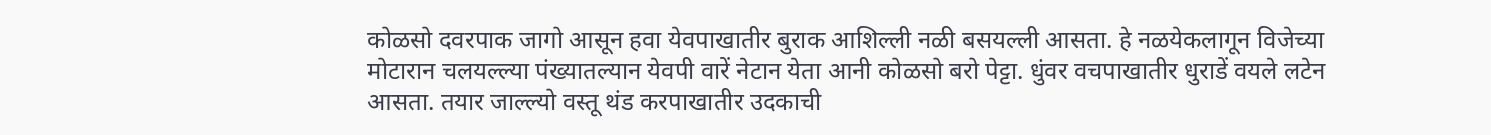कोळसो दवरपाक जागो आसून हवा येवपाखातीर बुराक आशिल्ली नळी बसयल्ली आसता. हे नळयेकलागून विजेच्या मोटारान चलयल्ल्या पंख्यातल्यान येवपी वारें नेटान येता आनी कोळसो बरो पेट्टा. धुंवर वचपाखातीर धुराडें वयले लटेन आसता. तयार जाल्ल्यो वस्तू थंड करपाखातीर उदकाची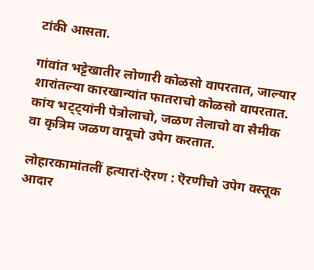टांकी आसता.

गांवांत भट्टेखातीर लोणारी कोळसो वापरतात, जाल्यार शारांतल्या कारखान्यांत फातराचो कोळसो वापरतात. कांय भट्ट्यांनी पेत्रोलाचो, जळण तेलाचो वा सैमीक वा कृत्रिम जळण वायूचो उपेग करतात.

लोहारकामांतलीं हत्यारां-ऎरण : ऎरणीचो उपेग वस्तूक आदार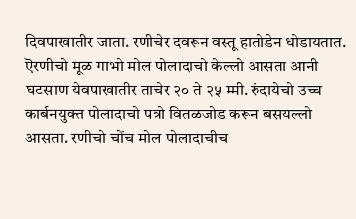दिवपाखातीर जाता. रणीचेर दवरून वस्तू हातोडेन धोडायतात. ऎरणीचो मूळ गाभो मोल पोलादाचो केल्लो आसता आनी घटसाण येवपाखातीर ताचेर २० ते २५ म्मी. रुंदायेचो उच्च कार्बनयुक्त पोलादाचो पत्रो वितळजोड करून बसयल्लो आसता. रणीचो चोंच मोल पोलादाचीच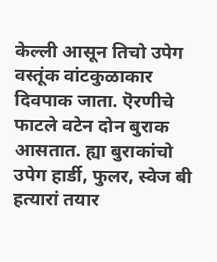केल्ली आसून तिचो उपेग वस्तूंक वांटकुळाकार दिवपाक जाता. ऎरणीचे फाटले वटेन दोन बुराक आसतात. ह्या बुराकांचो उपेग हार्डी, फुलर, स्वेज बी हत्यारां तयार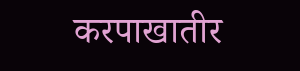करपाखातीर